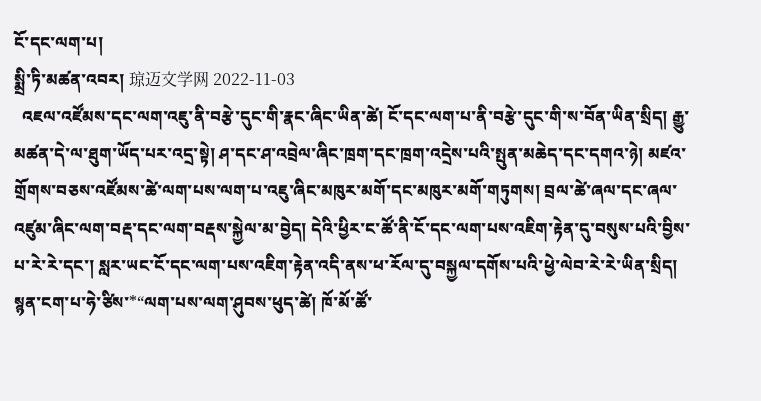ངོ་དང་ལག་པ།
སྨྲི་ཏི་མཚན་འབར། 琼迈文学网 2022-11-03
  འཇལ་འཛོམས་དང་ལག་འཇུ་ནི་བརྩེ་དུང་གི་རྣང་ཞིང་ཡིན་ཚེ། ངོ་དང་ལག་པ་ནི་བརྩེ་དུང་གི་ས་བོན་ཡིན་སྲིད། རྒྱུ་མཚན་དེ་ལ་ཐུག་ཡོད་པར་འདྲ་སྟེ། ཤ་དང་ཤ་འབྲེལ་ཞིང་ཁྲག་དང་ཁྲག་འདྲེས་པའི་སྤུན་མཆེད་དང་དགའ་ཉེ། མཛའ་གྲོགས་བཅས་འཛོམས་ཚེ་ལག་པས་ལག་པ་འཇུ་ཞིང་མཁུར་མགོ་དང་མཁུར་མགོ་གཏུགས། བྲལ་ཚེ་ཞལ་དང་ཞལ་འཛུམ་ཞིང་ལག་བརྡ་དང་ལག་བརྡས་སྐྱེལ་མ་བྱེད། དེའི་ཕྱིར་ང་ཚོ་ནི་ངོ་དང་ལག་པས་འཇིག་རྟེན་དུ་བསུས་པའི་བྱིས་པ་རེ་རེ་དང་། སླར་ཡང་ངོ་དང་ལག་པས་འཇིག་རྟེན་འདི་ནས་ཕ་རོལ་དུ་བསྐྱལ་དགོས་པའི་ཕྱེ་ལེབ་རེ་རེ་ཡིན་སྲིད། སྙན་ངག་པ་ཧེ་ཙིས་*“ལག་པས་ལག་ཤུབས་ཕུད་ཚེ། ཁོ་མོ་ཚོ་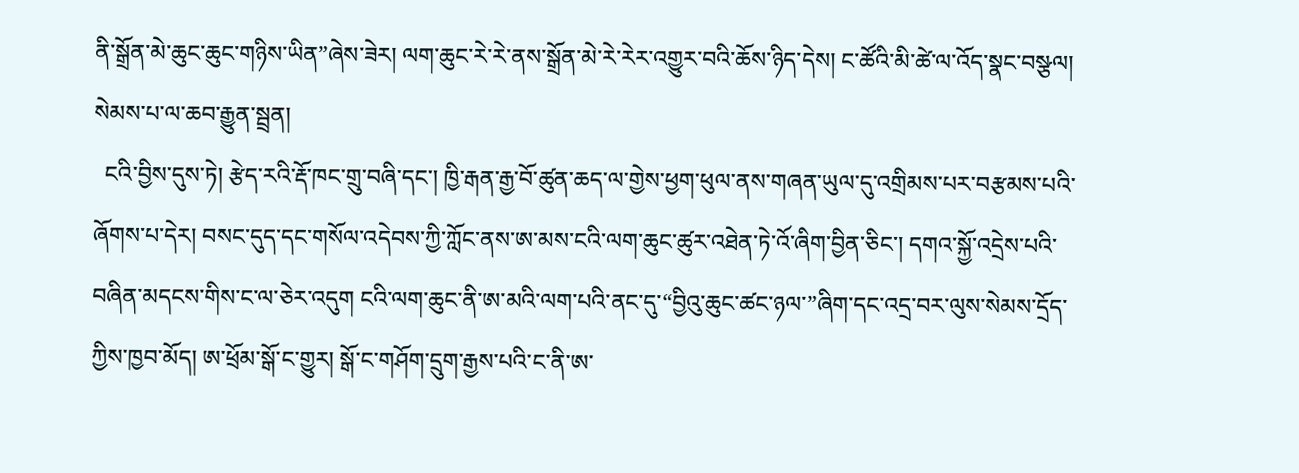ནི་སྒྲོན་མེ་ཆུང་ཆུང་གཉིས་ཡིན”ཞེས་ཟེར། ལག་ཆུང་རེ་རེ་ནས་སྒྲོན་མེ་རེ་རེར་འགྱུར་བའི་ཆོས་ཉིད་དེས། ང་ཚོའི་མི་ཚེ་ལ་འོད་སྣང་བསྩལ། སེམས་པ་ལ་ཆབ་རྒྱུན་སྦྲན།
  ངའི་བྱིས་དུས་ཏེ། རྩེད་རའི་རྡོ་ཁང་གྲུ་བཞི་དང་། ཁྱི་རྒན་རྒྱ་བོ་ཚུན་ཆད་ལ་གྱེས་ཕྱག་ཕུལ་ནས་གཞན་ཡུལ་དུ་འགྲིམས་པར་བརྩམས་པའི་ཞོགས་པ་དེར། བསང་དུད་དང་གསོལ་འདེབས་ཀྱི་ཀློང་ནས་ཨ་མས་ངའི་ལག་ཆུང་ཚུར་འཐེན་ཏེ་འོ་ཞིག་བྱིན་ཅིང་། དགའ་སྐྱོ་འདྲེས་པའི་བཞིན་མདངས་གིས་ང་ལ་ཅེར་འདུག ངའི་ལག་ཆུང་ནི་ཨ་མའི་ལག་པའི་ནང་དུ་“བྱིའུ་ཆུང་ཚང་ཉལ་”ཞིག་དང་འདྲ་བར་ལུས་སེམས་དྲོད་ཀྱིས་ཁྱབ་མོད། ཨ་ཕྲོམ་སྒོ་ང་གྱུར། སྒོ་ང་གཤོག་དྲུག་རྒྱས་པའི་ང་ནི་ཨ་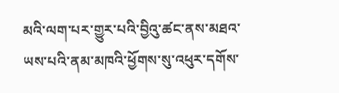མའི་ལག་པར་གྱུར་པའི་བྱིའུ་ཚང་ནས་མཐའ་ཡས་པའི་ནམ་མཁའི་ཕྱོགས་སུ་འཕུར་དགོས་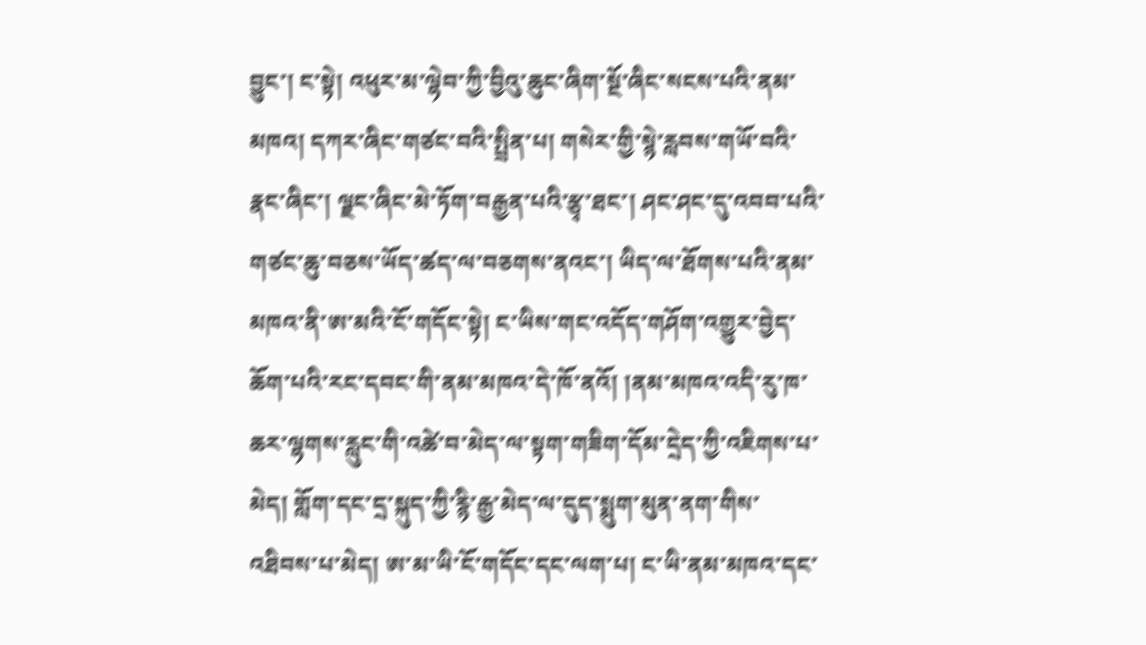བྱུང་། ང་སྟེ། འཕུར་མ་ལྷེབ་ཀྱི་བྱིའུ་ཆུང་ཞིག་སྔོ་ཞིང་སངས་པའི་ནམ་མཁའ། དཀར་ཞིང་གཙང་བའི་སྤྲིན་པ། གསེར་གྱི་སྙེ་རླབས་གཡོ་བའི་རྣང་ཞིང་། ལྗང་ཞིང་མེ་ཏོག་བརྒྱན་པའི་རྩྭ་ཐང་། ཤང་ཤང་དུ་འབབ་པའི་གཙང་ཆུ་བཅས་ཡོད་ཚད་ལ་བཅགས་ནའང་། ཡིད་ལ་ཐོགས་པའི་ནམ་མཁའ་ནི་ཨ་མའི་ངོ་གདོང་སྟེ། ང་ཡིས་གང་འདོད་གཤོག་འགྱུར་བྱེད་ཆོག་པའི་རང་དབང་གི་ནམ་མཁའ་དེ་ཁོ་ནའོ། །ནམ་མཁའ་འདི་རུ་ཁ་ཆར་ལྷགས་རླུང་གི་འཚེ་བ་མེད་ལ་སྟག་གཟིག་དོམ་དྲེད་ཀྱི་འཇིགས་པ་མེད། གློག་དང་དྲ་སྐུད་ཀྱི་རྙི་རྒྱ་མེད་ལ་དུད་སྨུག་མུན་ནག་གིས་འཐིབས་པ་མེད། ཨ་མ་ཡི་ངོ་གདོང་དང་ལག་པ། ང་ཡི་ནམ་མཁའ་དང་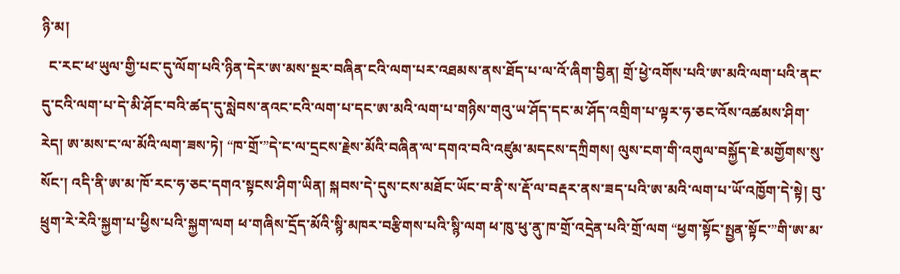ཉི་མ།
  ང་རང་ཕ་ཡུལ་གྱི་པང་དུ་ལོག་པའི་ཉིན་དེར་ཨ་མས་སྔར་བཞིན་ངའི་ལག་པར་འཐམས་ནས་ཐོད་པ་ལ་འོ་ཞིག་བྱིན། གྲོ་ཕྱེ་འགོས་པའི་ཨ་མའི་ལག་པའི་ནང་དུ་ངའི་ལག་པ་དེ་མི་ཤོང་བའི་ཚད་དུ་སླེབས་ནའང་ངའི་ལག་པ་དང་ཨ་མའི་ལག་པ་གཉིས་གའུ་ཡ་ཤོད་དང་མ་ཤོད་འགྲིག་པ་ལྟར་ཧ་ཅང་འོས་འཚམས་ཤིག་རེད། ཨ་མས་ང་ལ་མོའི་ལག་ཟས་ཏེ། “ཁ་གྲོ་”དེ་ང་ལ་དྲངས་རྗེས་མོའི་བཞིན་ལ་དགའ་བའི་འཛུམ་མདངས་དཀྲིགས། ལུས་ངག་གི་འགུལ་བསྐྱོད་ཇེ་མགྱོགས་སུ་སོང་། འདི་ནི་ཨ་མ་ཁོ་རང་ཧ་ཅང་དགའ་སྟངས་ཤིག་ཡིན། སྐབས་དེ་དུས་ངས་མཐོང་ཡོང་བ་ནི་ས་རྡོ་ལ་བརྡར་ནས་ཟད་པའི་ཨ་མའི་ལག་པ་ཡོ་འཁྱོག་དེ་སྟེ། བུ་ཕྲུག་རེ་རེའི་སྐྱག་པ་ཕྱིས་པའི་སྐྱག་ལག ཕ་གཞིས་དྲོད་མོའི་སྙི་མཁར་བརྩིགས་པའི་སྙི་ལག ཕ་ཁུ་ཕུ་ནུ་ཁ་གྲོ་འདྲེན་པའི་གྲོ་ལག “ཕྱག་སྟོང་སྤྱན་སྟོང་”གི་ཨ་མ་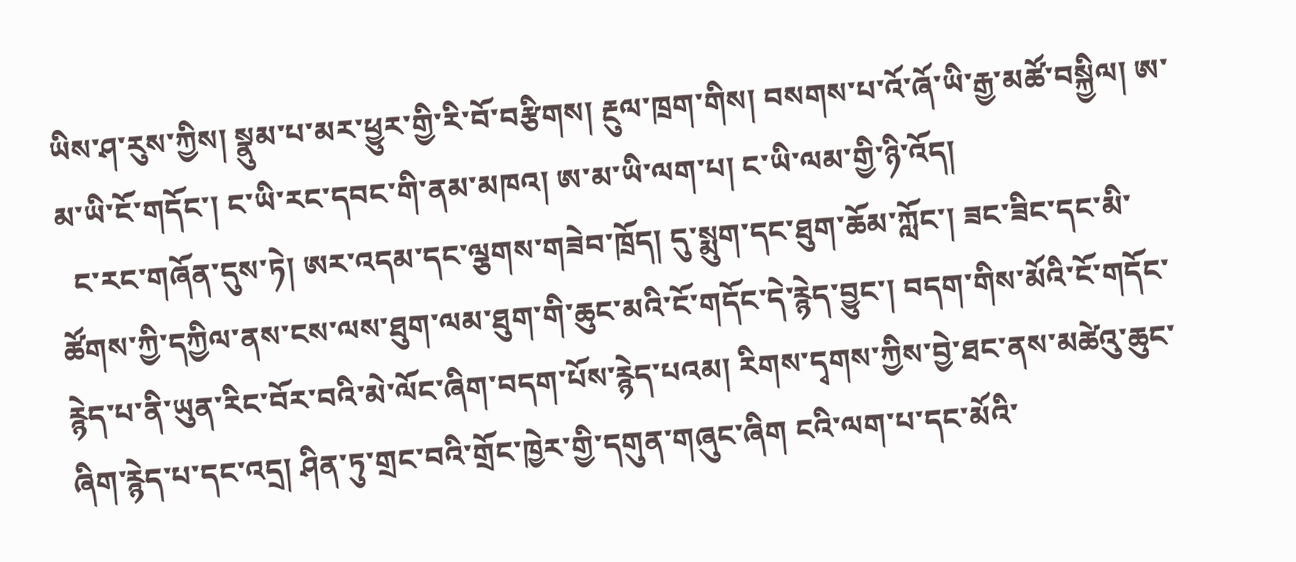ཡིས་ཤ་རུས་ཀྱིས། སྣུམ་པ་མར་ཕྱུར་གྱི་རི་བོ་བརྩིགས། རྔུལ་ཁྲག་གིས། བསགས་པ་འོ་ཞོ་ཡི་རྒྱ་མཚོ་བསྐྱིལ། ཨ་མ་ཡི་ངོ་གདོང་། ང་ཡི་རང་དབང་གི་ནམ་མཁའ། ཨ་མ་ཡི་ལག་པ། ང་ཡི་ལམ་གྱི་ཉི་འོད།
  ང་རང་གཞོན་དུས་ཏེ། ཨར་འདམ་དང་ལྕགས་གཟེབ་ཁྲོད། དུ་སྨུག་དང་ཐུག་ཆོམ་ཀློང་། ཟང་ཟིང་དང་མི་ཚོགས་ཀྱི་དཀྱིལ་ནས་ངས་ལས་ཐུག་ལམ་ཐུག་གི་ཆུང་མའི་ངོ་གདོང་དེ་རྙེད་བྱུང་། བདག་གིས་མོའི་ངོ་གདོང་རྙེད་པ་ནི་ཡུན་རིང་བོར་བའི་མེ་ལོང་ཞིག་བདག་པོས་རྙེད་པའམ། རིགས་དྭགས་ཀྱིས་བྱེ་ཐང་ནས་མཚེའུ་ཆུང་ཞིག་རྙེད་པ་དང་འདྲ། ཤིན་ཏུ་གྲང་བའི་གྲོང་ཁྱེར་གྱི་དགུན་གཞུང་ཞིག ངའི་ལག་པ་དང་མོའི་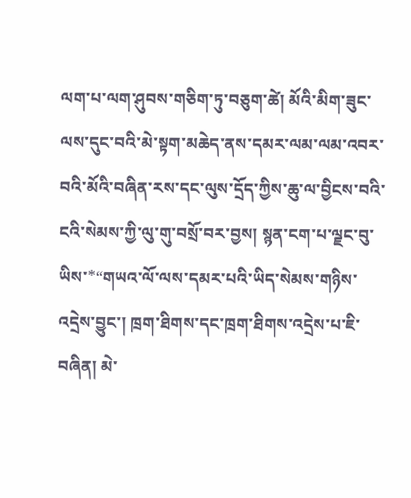ལག་པ་ལག་ཤུབས་གཅིག་ཏུ་བཅུག་ཚེ། མོའི་མིག་ཟུང་ལས་དུང་བའི་མེ་སྟག་མཆེད་ནས་དམར་ལམ་ལམ་འབར་བའི་མོའི་བཞིན་རས་དང་ལུས་དྲོད་ཀྱིས་ཆུ་ལ་བྱིངས་བའི་ངའི་སེམས་ཀྱི་ལུ་གུ་བསྲོ་བར་བྱས། སྙན་ངག་པ་ལྗང་བུ་ཡིས་*“གཡའ་ལོ་ལས་དམར་པའི་ཡིད་སེམས་གཉིས་འདྲེས་བྱུང་། ཁྲག་ཐིགས་དང་ཁྲག་ཐིགས་འདྲེས་པ་ཇི་བཞིན། མེ་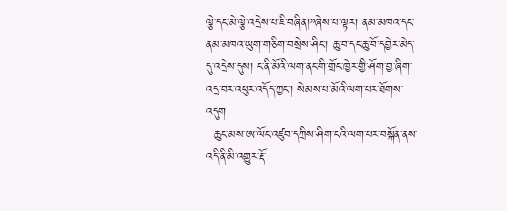ལྕེ་དང་མེ་ལྕེ་འདྲེས་པ་ཇི་བཞིན།”ཞེས་པ་ལྟར། ནམ་མཁའ་དང་ནམ་མཁའ་ཡུག་གཅིག་བསྲེས་ཤིང་། ཆུ་བ་དང་ཆུ་བོ་དབྱེར་མེད་དུ་འདྲེས་དུས། ང་ནི་མོའི་ལག་ནང་གི་གྲོང་ཁྱེར་གྱི་ཤོག་བྱ་ཞིག་འདྲ་བར་འཕུར་འདོད་ཀྱང་། སེམས་པ་མོའི་ལག་པར་ཐོགས་འདུག
  ཆུང་མས་ཨ་ལོང་འཛུབ་དཀྲིས་ཤིག་ངའི་ལག་པར་བསྐོན་ནས་འདི་ནི་མི་འགྱུར་རྡོ་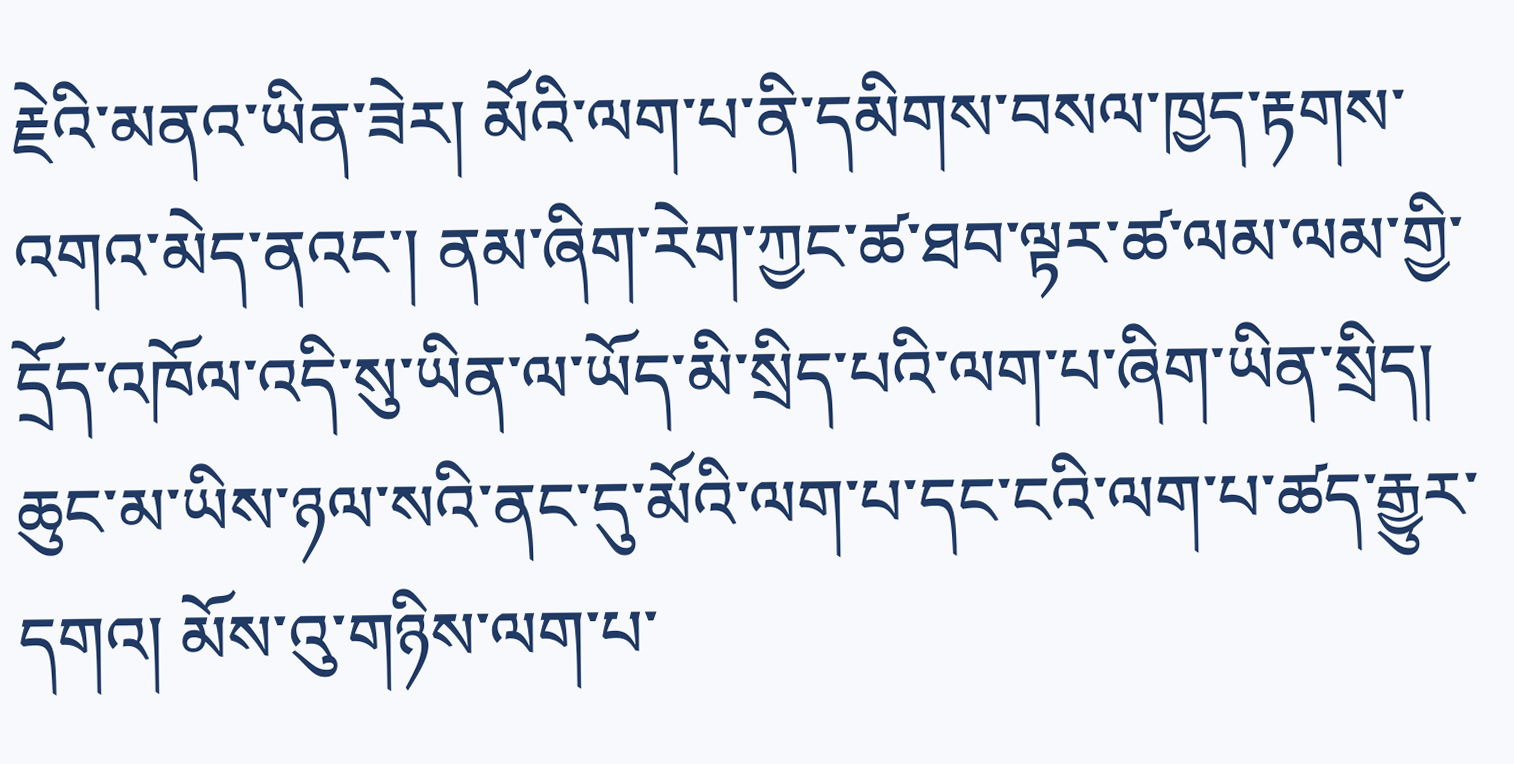རྗེའི་མནའ་ཡིན་ཟེར། མོའི་ལག་པ་ནི་དམིགས་བསལ་ཁྱད་རྟགས་འགའ་མེད་ནའང་། ནམ་ཞིག་རེག་ཀྱང་ཚ་ཐབ་ལྟར་ཚ་ལམ་ལམ་གྱི་དྲོད་འཁོལ་འདི་སུ་ཡིན་ལ་ཡོད་མི་སྲིད་པའི་ལག་པ་ཞིག་ཡིན་སྲིད། ཆུང་མ་ཡིས་ཉལ་སའི་ནང་དུ་མོའི་ལག་པ་དང་ངའི་ལག་པ་ཚད་རྒྱུར་དགའ། མོས་འུ་གཉིས་ལག་པ་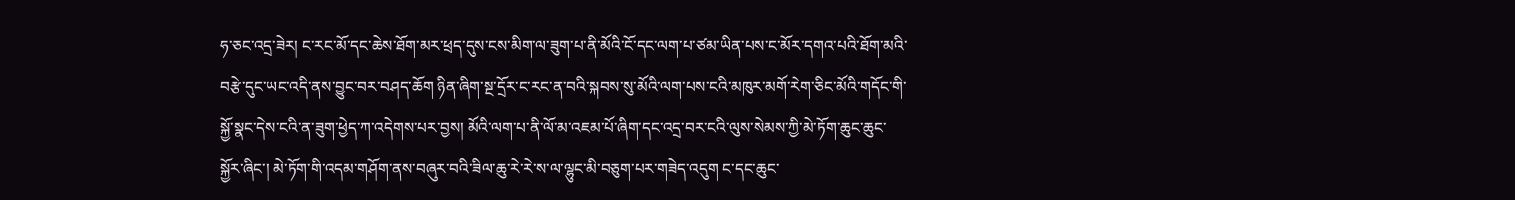ཧ་ཅང་འདྲ་ཟེར། ང་རང་མོ་དང་ཆེས་ཐོག་མར་ཕྲད་དུས་ངས་མིག་ལ་ཟུག་པ་ནི་མོའི་ངོ་དང་ལག་པ་ཙམ་ཡིན་པས་ང་མོར་དགའ་པའི་ཐོག་མའི་བརྩེ་དུང་ཡང་འདི་ནས་བྱུང་བར་བཤད་ཆོག ཉིན་ཞིག་སྔ་དྲོར་ང་རང་ན་བའི་སྐབས་སུ་མོའི་ལག་པས་ངའི་མཁུར་མགོ་རེག་ཅིང་མོའི་གདོང་གི་སྐྱོ་སྣང་དེས་ངའི་ན་ཟུག་ཕྱེད་ཀ་འདེགས་པར་བྱས། མོའི་ལག་པ་ནི་ལོ་མ་འཇམ་པོ་ཞིག་དང་འདྲ་བར་ངའི་ལུས་སེམས་ཀྱི་མེ་ཏོག་ཆུང་ཆུང་སྐྱོར་ཞིང་། མེ་ཏོག་གི་འདམ་གཤོག་ནས་བཞུར་བའི་ཟིལ་ཆུ་རེ་རེ་ས་ལ་ལྷུང་མི་བཅུག་པར་གཟེད་འདུག ང་དང་ཆུང་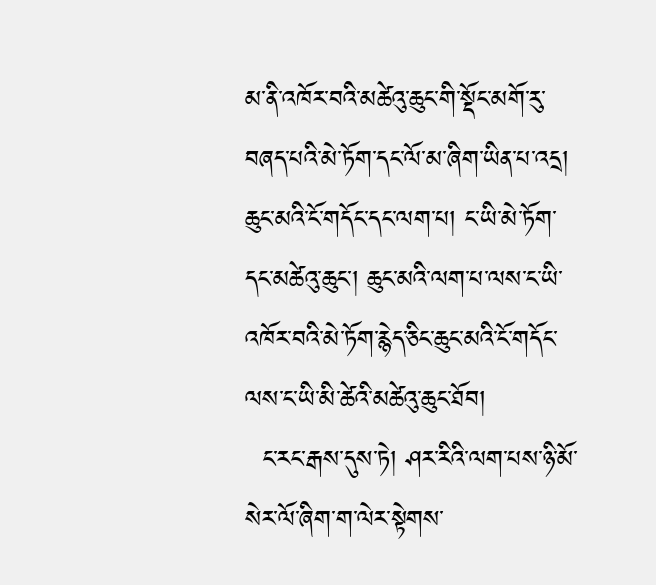མ་ནི་འཁོར་བའི་མཚེའུ་ཆུང་གི་སྡོང་མགོ་རུ་བཞད་པའི་མེ་ཏོག་དང་ལོ་མ་ཞིག་ཡིན་པ་འདྲ། ཆུང་མའི་ངོ་གདོང་དང་ལག་པ། ང་ཡི་མེ་ཏོག་དང་མཚེའུ་ཆུང་། ཆུང་མའི་ལག་པ་ལས་ང་ཡི་འཁོར་བའི་མེ་ཏོག་རྙེད་ཅིང་ཆུང་མའི་ངོ་གདོང་ལས་ང་ཡི་མི་ཚེའི་མཚེའུ་ཆུང་ཐོབ།
  ང་རང་རྒས་དུས་ཏེ། ཤར་རིའི་ལག་པས་ཉི་མོ་སེར་ལོ་ཞིག་ག་ལེར་སྟེགས་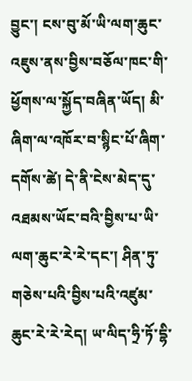བྱུང་། ངས་བུ་མོ་ཡི་ལག་ཆུང་འཇུས་ནས་བྱིས་བཅོལ་ཁང་གི་ཕྱོགས་ལ་སྐྱོད་བཞིན་ཡོད། མི་ཞིག་ལ་འཁོར་བ་སྙིང་པོ་ཞིག་དགོས་ཚེ། དེ་ནི་ངེས་མེད་དུ་འཐམས་ཡོང་བའི་བྱིས་པ་ཡི་ལག་ཆུང་རེ་རེ་དང་། ཤིན་ཏུ་གཅེས་པའི་བྱིས་པའི་འཛུམ་ཆུང་རེ་རེ་རེད། ཡ་ལིད་ཧྲི་ཏོ་དྷི་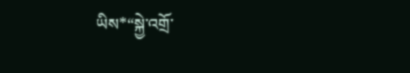ཡིས*“སྐྱེ་འགྲོ་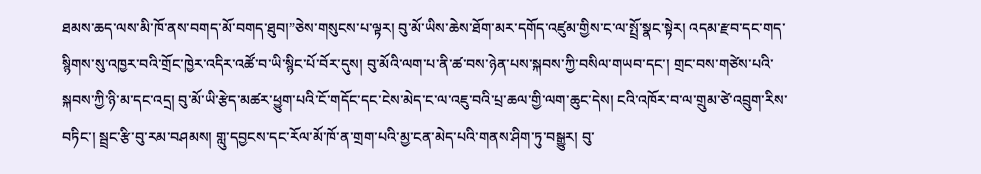ཐམས་ཆད་ལས་མི་ཁོ་ནས་བགད་མོ་བགད་ཐུབ།”ཅེས་གསུངས་པ་ལྟར། བུ་མོ་ཡིས་ཆེས་ཐོག་མར་དགོད་འཛུམ་གྱིས་ང་ལ་སྤྲོ་སྣང་སྟེར། འདམ་རྫབ་དང་གད་སྙིགས་སུ་འཁྱར་བའི་གྲོང་ཁྱེར་འདིར་འཚོ་བ་ཡི་སྙིང་པོ་བོར་དུས། བུ་མོའི་ལག་པ་ནི་ཚ་བས་ཉེན་པས་སྐབས་ཀྱི་བསིལ་གཡབ་དང་། གྲང་བས་གཙེས་པའི་སྐབས་ཀྱི་ཉི་མ་དང་འདྲ། བུ་མོ་ཡི་རྩེད་མཚར་ཕྱུག་པའི་ངོ་གདོང་དང་ངེས་མེད་ང་ལ་འཇུ་བའི་པྲ་ཆལ་གྱི་ལག་ཆུང་དེས། ངའི་འཁོར་བ་ལ་གྲུམ་ཙེ་འབྲུག་རིས་བཏིང་། སྦྲང་རྩི་བུ་རམ་བཤམས། གླུ་དབྱངས་དང་རོལ་མོ་ཁོ་ན་གྲག་པའི་མྱ་ངན་མེད་པའི་གནས་ཤིག་ཏུ་བསྒྱུར། བུ་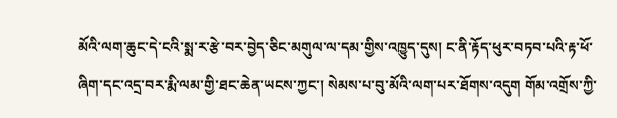མོའི་ལག་ཆུང་དེ་ངའི་སྨ་ར་རྩེ་བར་བྱེད་ཅིང་མགུལ་ལ་དམ་གྱིས་འཁྱུད་དུས། ང་ནི་རྟོད་ཕུར་བཏབ་པའི་རྟ་ཕོ་ཞིག་དང་འདྲ་བར་རྨི་ལམ་གྱི་ཐང་ཆེན་ཡངས་ཀྱང་། སེམས་པ་བུ་མོའི་ལག་པར་ཐོགས་འདུག གོམ་འགྲོས་ཀྱི་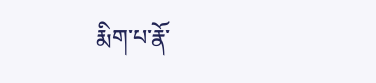རྨིག་པ་རྣོ་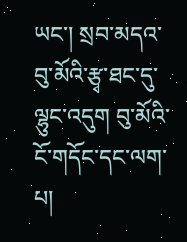ཡང་། སྲབ་མདའ་བུ་མོའི་རྩྭ་ཐང་དུ་ལྷུང་འདུག བུ་མོའི་ངོ་གདོང་དང་ལག་པ།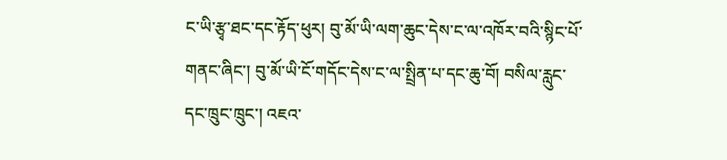ང་ཡི་རྩྭ་ཐང་དང་རྟོད་ཕུར། བུ་མོ་ཡི་ལག་ཆུང་དེས་ང་ལ་འཁོར་བའི་སྙིང་པོ་གནང་ཞིང་། བུ་མོ་ཡི་ངོ་གདོང་དེས་ང་ལ་སྤྲིན་པ་དང་ཆུ་བོ། བསིལ་རླུང་དང་ཁྲུང་ཁྲུང་། འཇའ་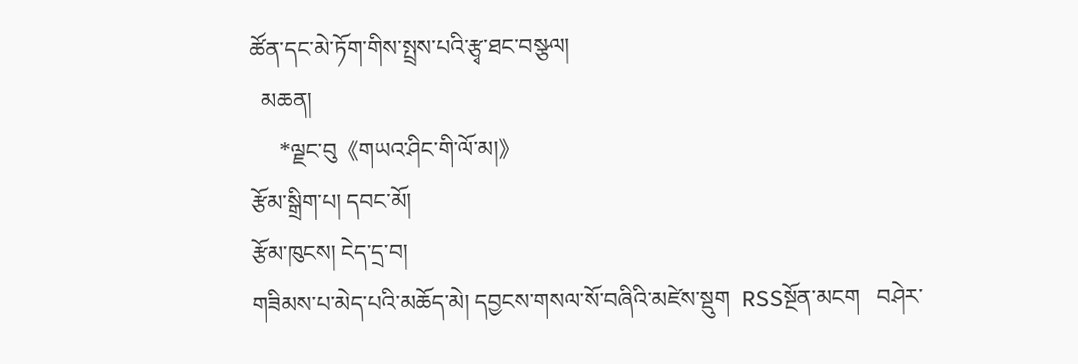ཚོན་དང་མེ་ཏོག་གིས་སྤྲས་པའི་རྩྭ་ཐང་བསྩལ།
  མཆན།
     *ལྗང་བུ《གཡའ་ཤིང་གི་ལོ་མ།》
རྩོམ་སྒྲིག་པ། དབང་མོ།
རྩོམ་ཁུངས། ངེད་དྲ་བ།
གཟིམས་པ་མེད་པའི་མཆོད་མེ། དབྱངས་གསལ་སོ་བཞིའི་མཛེས་སྡུག  RSSསྔོན་མངག   བཤེར་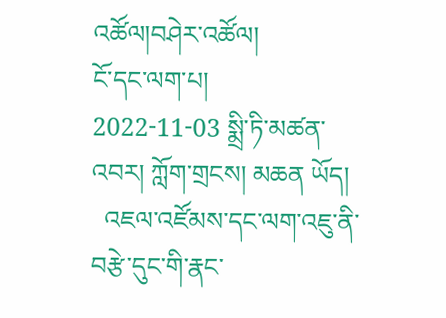འཚོལ།བཤེར་འཚོལ།
ངོ་དང་ལག་པ།
2022-11-03 སྨྲི་ཏི་མཚན་འབར། ཀློག་གྲངས། མཆན ཡོད།
  འཇལ་འཛོམས་དང་ལག་འཇུ་ནི་བརྩེ་དུང་གི་རྣང་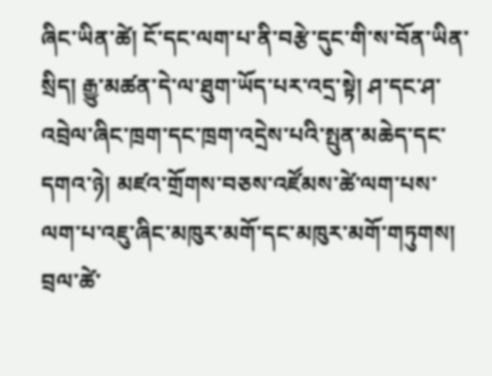ཞིང་ཡིན་ཚེ། ངོ་དང་ལག་པ་ནི་བརྩེ་དུང་གི་ས་བོན་ཡིན་སྲིད། རྒྱུ་མཚན་དེ་ལ་ཐུག་ཡོད་པར་འདྲ་སྟེ། ཤ་དང་ཤ་འབྲེལ་ཞིང་ཁྲག་དང་ཁྲག་འདྲེས་པའི་སྤུན་མཆེད་དང་དགའ་ཉེ། མཛའ་གྲོགས་བཅས་འཛོམས་ཚེ་ལག་པས་ལག་པ་འཇུ་ཞིང་མཁུར་མགོ་དང་མཁུར་མགོ་གཏུགས། བྲལ་ཚེ་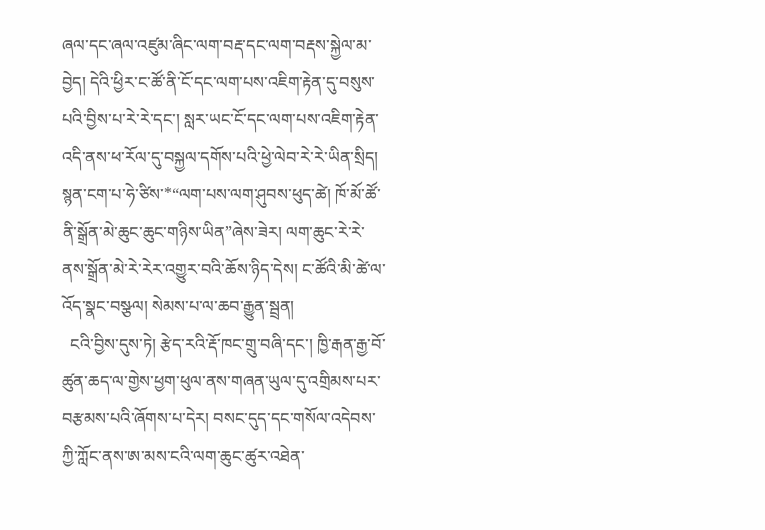ཞལ་དང་ཞལ་འཛུམ་ཞིང་ལག་བརྡ་དང་ལག་བརྡས་སྐྱེལ་མ་བྱེད། དེའི་ཕྱིར་ང་ཚོ་ནི་ངོ་དང་ལག་པས་འཇིག་རྟེན་དུ་བསུས་པའི་བྱིས་པ་རེ་རེ་དང་། སླར་ཡང་ངོ་དང་ལག་པས་འཇིག་རྟེན་འདི་ནས་ཕ་རོལ་དུ་བསྐྱལ་དགོས་པའི་ཕྱེ་ལེབ་རེ་རེ་ཡིན་སྲིད། སྙན་ངག་པ་ཧེ་ཙིས་*“ལག་པས་ལག་ཤུབས་ཕུད་ཚེ། ཁོ་མོ་ཚོ་ནི་སྒྲོན་མེ་ཆུང་ཆུང་གཉིས་ཡིན”ཞེས་ཟེར། ལག་ཆུང་རེ་རེ་ནས་སྒྲོན་མེ་རེ་རེར་འགྱུར་བའི་ཆོས་ཉིད་དེས། ང་ཚོའི་མི་ཚེ་ལ་འོད་སྣང་བསྩལ། སེམས་པ་ལ་ཆབ་རྒྱུན་སྦྲན།
  ངའི་བྱིས་དུས་ཏེ། རྩེད་རའི་རྡོ་ཁང་གྲུ་བཞི་དང་། ཁྱི་རྒན་རྒྱ་བོ་ཚུན་ཆད་ལ་གྱེས་ཕྱག་ཕུལ་ནས་གཞན་ཡུལ་དུ་འགྲིམས་པར་བརྩམས་པའི་ཞོགས་པ་དེར། བསང་དུད་དང་གསོལ་འདེབས་ཀྱི་ཀློང་ནས་ཨ་མས་ངའི་ལག་ཆུང་ཚུར་འཐེན་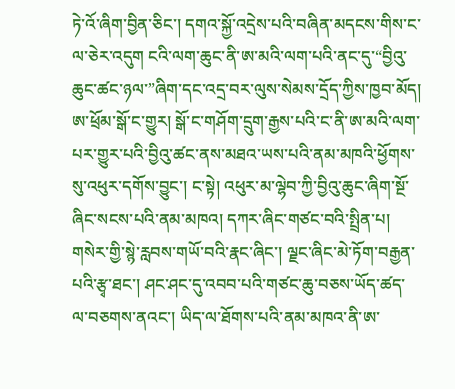ཏེ་འོ་ཞིག་བྱིན་ཅིང་། དགའ་སྐྱོ་འདྲེས་པའི་བཞིན་མདངས་གིས་ང་ལ་ཅེར་འདུག ངའི་ལག་ཆུང་ནི་ཨ་མའི་ལག་པའི་ནང་དུ་“བྱིའུ་ཆུང་ཚང་ཉལ་”ཞིག་དང་འདྲ་བར་ལུས་སེམས་དྲོད་ཀྱིས་ཁྱབ་མོད། ཨ་ཕྲོམ་སྒོ་ང་གྱུར། སྒོ་ང་གཤོག་དྲུག་རྒྱས་པའི་ང་ནི་ཨ་མའི་ལག་པར་གྱུར་པའི་བྱིའུ་ཚང་ནས་མཐའ་ཡས་པའི་ནམ་མཁའི་ཕྱོགས་སུ་འཕུར་དགོས་བྱུང་། ང་སྟེ། འཕུར་མ་ལྷེབ་ཀྱི་བྱིའུ་ཆུང་ཞིག་སྔོ་ཞིང་སངས་པའི་ནམ་མཁའ། དཀར་ཞིང་གཙང་བའི་སྤྲིན་པ། གསེར་གྱི་སྙེ་རླབས་གཡོ་བའི་རྣང་ཞིང་། ལྗང་ཞིང་མེ་ཏོག་བརྒྱན་པའི་རྩྭ་ཐང་། ཤང་ཤང་དུ་འབབ་པའི་གཙང་ཆུ་བཅས་ཡོད་ཚད་ལ་བཅགས་ནའང་། ཡིད་ལ་ཐོགས་པའི་ནམ་མཁའ་ནི་ཨ་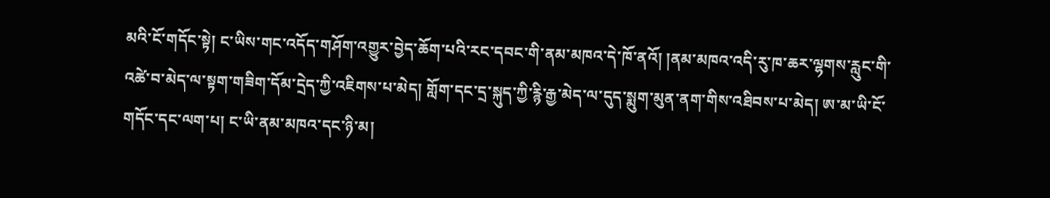མའི་ངོ་གདོང་སྟེ། ང་ཡིས་གང་འདོད་གཤོག་འགྱུར་བྱེད་ཆོག་པའི་རང་དབང་གི་ནམ་མཁའ་དེ་ཁོ་ནའོ། །ནམ་མཁའ་འདི་རུ་ཁ་ཆར་ལྷགས་རླུང་གི་འཚེ་བ་མེད་ལ་སྟག་གཟིག་དོམ་དྲེད་ཀྱི་འཇིགས་པ་མེད། གློག་དང་དྲ་སྐུད་ཀྱི་རྙི་རྒྱ་མེད་ལ་དུད་སྨུག་མུན་ནག་གིས་འཐིབས་པ་མེད། ཨ་མ་ཡི་ངོ་གདོང་དང་ལག་པ། ང་ཡི་ནམ་མཁའ་དང་ཉི་མ།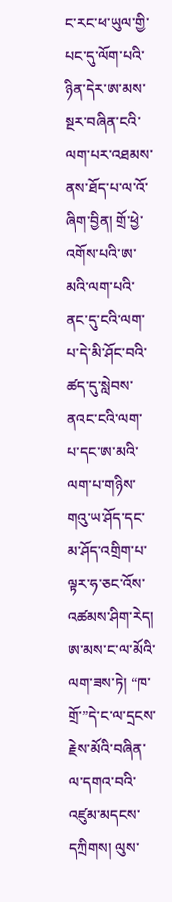ང་རང་ཕ་ཡུལ་གྱི་པང་དུ་ལོག་པའི་ཉིན་དེར་ཨ་མས་སྔར་བཞིན་ངའི་ལག་པར་འཐམས་ནས་ཐོད་པ་ལ་འོ་ཞིག་བྱིན། གྲོ་ཕྱེ་འགོས་པའི་ཨ་མའི་ལག་པའི་ནང་དུ་ངའི་ལག་པ་དེ་མི་ཤོང་བའི་ཚད་དུ་སླེབས་ནའང་ངའི་ལག་པ་དང་ཨ་མའི་ལག་པ་གཉིས་གའུ་ཡ་ཤོད་དང་མ་ཤོད་འགྲིག་པ་ལྟར་ཧ་ཅང་འོས་འཚམས་ཤིག་རེད། ཨ་མས་ང་ལ་མོའི་ལག་ཟས་ཏེ། “ཁ་གྲོ་”དེ་ང་ལ་དྲངས་རྗེས་མོའི་བཞིན་ལ་དགའ་བའི་འཛུམ་མདངས་དཀྲིགས། ལུས་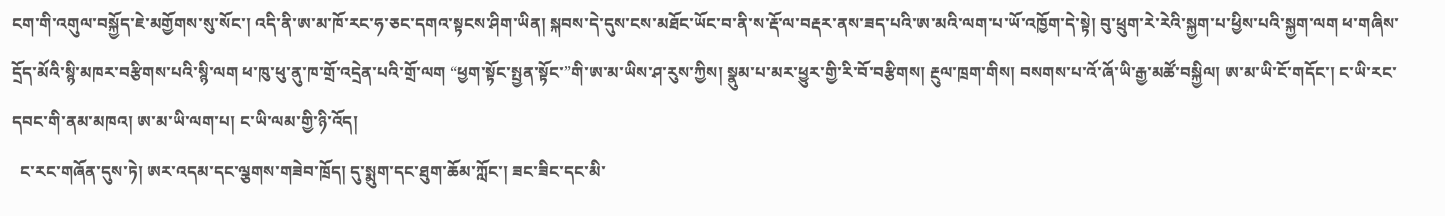ངག་གི་འགུལ་བསྐྱོད་ཇེ་མགྱོགས་སུ་སོང་། འདི་ནི་ཨ་མ་ཁོ་རང་ཧ་ཅང་དགའ་སྟངས་ཤིག་ཡིན། སྐབས་དེ་དུས་ངས་མཐོང་ཡོང་བ་ནི་ས་རྡོ་ལ་བརྡར་ནས་ཟད་པའི་ཨ་མའི་ལག་པ་ཡོ་འཁྱོག་དེ་སྟེ། བུ་ཕྲུག་རེ་རེའི་སྐྱག་པ་ཕྱིས་པའི་སྐྱག་ལག ཕ་གཞིས་དྲོད་མོའི་སྙི་མཁར་བརྩིགས་པའི་སྙི་ལག ཕ་ཁུ་ཕུ་ནུ་ཁ་གྲོ་འདྲེན་པའི་གྲོ་ལག “ཕྱག་སྟོང་སྤྱན་སྟོང་”གི་ཨ་མ་ཡིས་ཤ་རུས་ཀྱིས། སྣུམ་པ་མར་ཕྱུར་གྱི་རི་བོ་བརྩིགས། རྔུལ་ཁྲག་གིས། བསགས་པ་འོ་ཞོ་ཡི་རྒྱ་མཚོ་བསྐྱིལ། ཨ་མ་ཡི་ངོ་གདོང་། ང་ཡི་རང་དབང་གི་ནམ་མཁའ། ཨ་མ་ཡི་ལག་པ། ང་ཡི་ལམ་གྱི་ཉི་འོད།
  ང་རང་གཞོན་དུས་ཏེ། ཨར་འདམ་དང་ལྕགས་གཟེབ་ཁྲོད། དུ་སྨུག་དང་ཐུག་ཆོམ་ཀློང་། ཟང་ཟིང་དང་མི་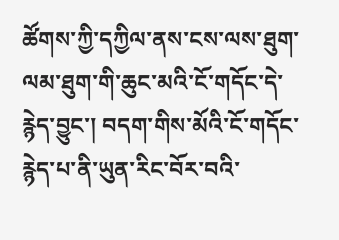ཚོགས་ཀྱི་དཀྱིལ་ནས་ངས་ལས་ཐུག་ལམ་ཐུག་གི་ཆུང་མའི་ངོ་གདོང་དེ་རྙེད་བྱུང་། བདག་གིས་མོའི་ངོ་གདོང་རྙེད་པ་ནི་ཡུན་རིང་བོར་བའི་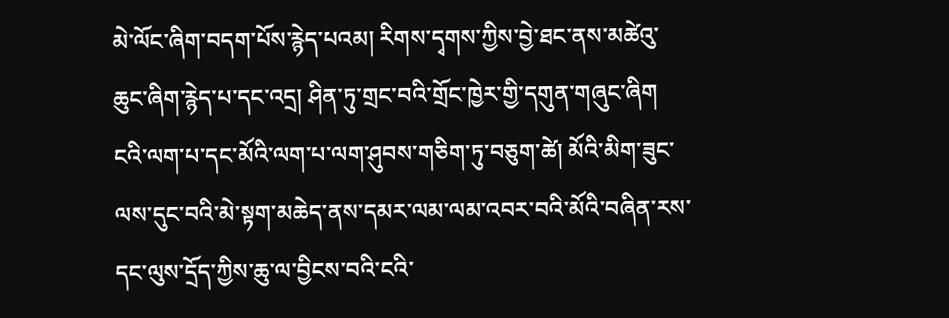མེ་ལོང་ཞིག་བདག་པོས་རྙེད་པའམ། རིགས་དྭགས་ཀྱིས་བྱེ་ཐང་ནས་མཚེའུ་ཆུང་ཞིག་རྙེད་པ་དང་འདྲ། ཤིན་ཏུ་གྲང་བའི་གྲོང་ཁྱེར་གྱི་དགུན་གཞུང་ཞིག ངའི་ལག་པ་དང་མོའི་ལག་པ་ལག་ཤུབས་གཅིག་ཏུ་བཅུག་ཚེ། མོའི་མིག་ཟུང་ལས་དུང་བའི་མེ་སྟག་མཆེད་ནས་དམར་ལམ་ལམ་འབར་བའི་མོའི་བཞིན་རས་དང་ལུས་དྲོད་ཀྱིས་ཆུ་ལ་བྱིངས་བའི་ངའི་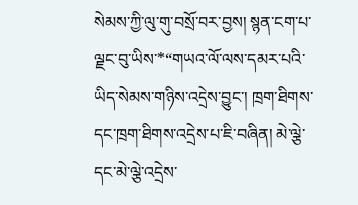སེམས་ཀྱི་ལུ་གུ་བསྲོ་བར་བྱས། སྙན་ངག་པ་ལྗང་བུ་ཡིས་*“གཡའ་ལོ་ལས་དམར་པའི་ཡིད་སེམས་གཉིས་འདྲེས་བྱུང་། ཁྲག་ཐིགས་དང་ཁྲག་ཐིགས་འདྲེས་པ་ཇི་བཞིན། མེ་ལྕེ་དང་མེ་ལྕེ་འདྲེས་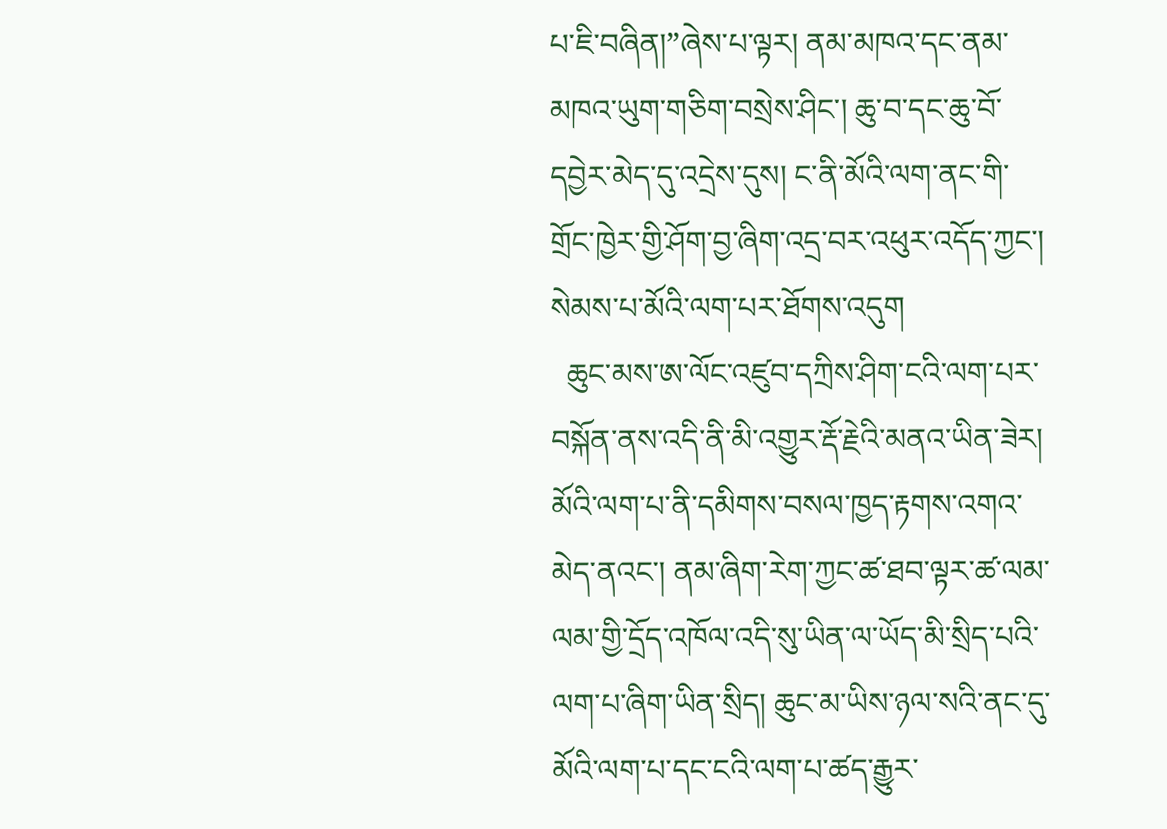པ་ཇི་བཞིན།”ཞེས་པ་ལྟར། ནམ་མཁའ་དང་ནམ་མཁའ་ཡུག་གཅིག་བསྲེས་ཤིང་། ཆུ་བ་དང་ཆུ་བོ་དབྱེར་མེད་དུ་འདྲེས་དུས། ང་ནི་མོའི་ལག་ནང་གི་གྲོང་ཁྱེར་གྱི་ཤོག་བྱ་ཞིག་འདྲ་བར་འཕུར་འདོད་ཀྱང་། སེམས་པ་མོའི་ལག་པར་ཐོགས་འདུག
  ཆུང་མས་ཨ་ལོང་འཛུབ་དཀྲིས་ཤིག་ངའི་ལག་པར་བསྐོན་ནས་འདི་ནི་མི་འགྱུར་རྡོ་རྗེའི་མནའ་ཡིན་ཟེར། མོའི་ལག་པ་ནི་དམིགས་བསལ་ཁྱད་རྟགས་འགའ་མེད་ནའང་། ནམ་ཞིག་རེག་ཀྱང་ཚ་ཐབ་ལྟར་ཚ་ལམ་ལམ་གྱི་དྲོད་འཁོལ་འདི་སུ་ཡིན་ལ་ཡོད་མི་སྲིད་པའི་ལག་པ་ཞིག་ཡིན་སྲིད། ཆུང་མ་ཡིས་ཉལ་སའི་ནང་དུ་མོའི་ལག་པ་དང་ངའི་ལག་པ་ཚད་རྒྱུར་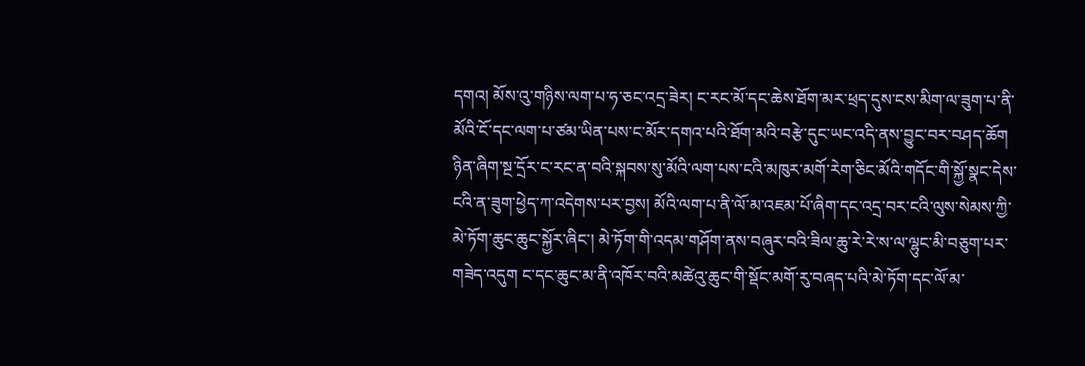དགའ། མོས་འུ་གཉིས་ལག་པ་ཧ་ཅང་འདྲ་ཟེར། ང་རང་མོ་དང་ཆེས་ཐོག་མར་ཕྲད་དུས་ངས་མིག་ལ་ཟུག་པ་ནི་མོའི་ངོ་དང་ལག་པ་ཙམ་ཡིན་པས་ང་མོར་དགའ་པའི་ཐོག་མའི་བརྩེ་དུང་ཡང་འདི་ནས་བྱུང་བར་བཤད་ཆོག ཉིན་ཞིག་སྔ་དྲོར་ང་རང་ན་བའི་སྐབས་སུ་མོའི་ལག་པས་ངའི་མཁུར་མགོ་རེག་ཅིང་མོའི་གདོང་གི་སྐྱོ་སྣང་དེས་ངའི་ན་ཟུག་ཕྱེད་ཀ་འདེགས་པར་བྱས། མོའི་ལག་པ་ནི་ལོ་མ་འཇམ་པོ་ཞིག་དང་འདྲ་བར་ངའི་ལུས་སེམས་ཀྱི་མེ་ཏོག་ཆུང་ཆུང་སྐྱོར་ཞིང་། མེ་ཏོག་གི་འདམ་གཤོག་ནས་བཞུར་བའི་ཟིལ་ཆུ་རེ་རེ་ས་ལ་ལྷུང་མི་བཅུག་པར་གཟེད་འདུག ང་དང་ཆུང་མ་ནི་འཁོར་བའི་མཚེའུ་ཆུང་གི་སྡོང་མགོ་རུ་བཞད་པའི་མེ་ཏོག་དང་ལོ་མ་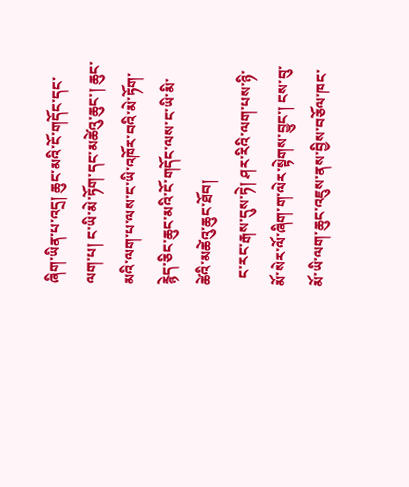ཞིག་ཡིན་པ་འདྲ། ཆུང་མའི་ངོ་གདོང་དང་ལག་པ། ང་ཡི་མེ་ཏོག་དང་མཚེའུ་ཆུང་། ཆུང་མའི་ལག་པ་ལས་ང་ཡི་འཁོར་བའི་མེ་ཏོག་རྙེད་ཅིང་ཆུང་མའི་ངོ་གདོང་ལས་ང་ཡི་མི་ཚེའི་མཚེའུ་ཆུང་ཐོབ།
  ང་རང་རྒས་དུས་ཏེ། ཤར་རིའི་ལག་པས་ཉི་མོ་སེར་ལོ་ཞིག་ག་ལེར་སྟེགས་བྱུང་། ངས་བུ་མོ་ཡི་ལག་ཆུང་འཇུས་ནས་བྱིས་བཅོལ་ཁང་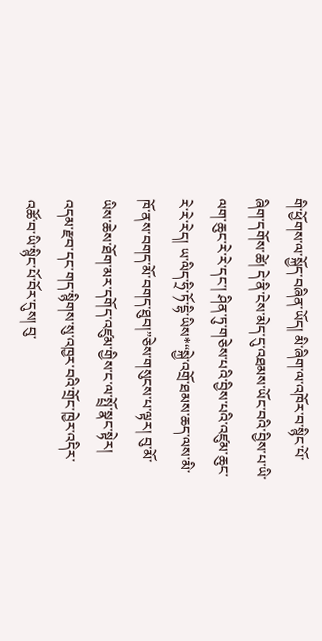གི་ཕྱོགས་ལ་སྐྱོད་བཞིན་ཡོད། མི་ཞིག་ལ་འཁོར་བ་སྙིང་པོ་ཞིག་དགོས་ཚེ། དེ་ནི་ངེས་མེད་དུ་འཐམས་ཡོང་བའི་བྱིས་པ་ཡི་ལག་ཆུང་རེ་རེ་དང་། ཤིན་ཏུ་གཅེས་པའི་བྱིས་པའི་འཛུམ་ཆུང་རེ་རེ་རེད། ཡ་ལིད་ཧྲི་ཏོ་དྷི་ཡིས*“སྐྱེ་འགྲོ་ཐམས་ཆད་ལས་མི་ཁོ་ནས་བགད་མོ་བགད་ཐུབ།”ཅེས་གསུངས་པ་ལྟར། བུ་མོ་ཡིས་ཆེས་ཐོག་མར་དགོད་འཛུམ་གྱིས་ང་ལ་སྤྲོ་སྣང་སྟེར། འདམ་རྫབ་དང་གད་སྙིགས་སུ་འཁྱར་བའི་གྲོང་ཁྱེར་འདིར་འཚོ་བ་ཡི་སྙིང་པོ་བོར་དུས། བུ་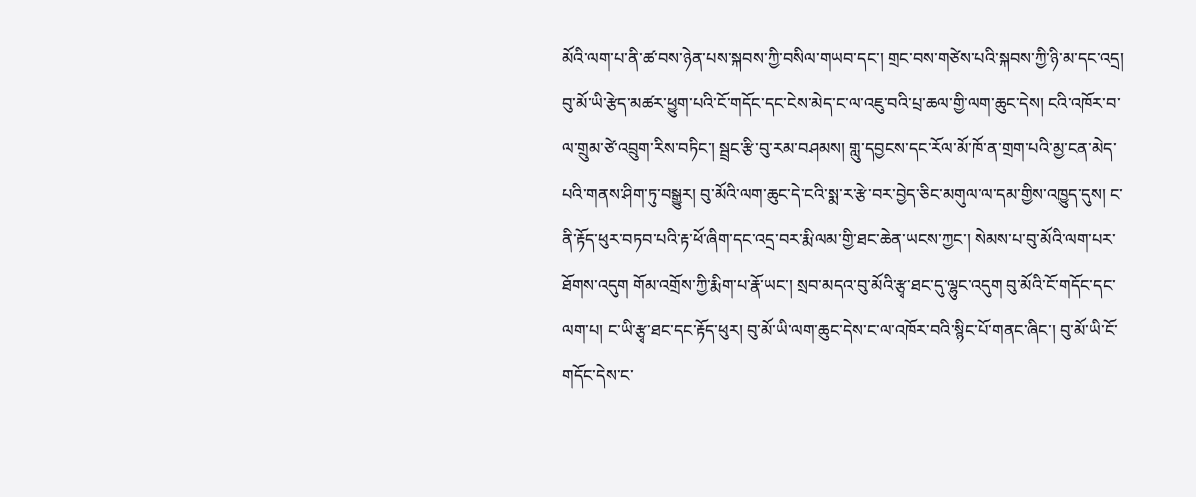མོའི་ལག་པ་ནི་ཚ་བས་ཉེན་པས་སྐབས་ཀྱི་བསིལ་གཡབ་དང་། གྲང་བས་གཙེས་པའི་སྐབས་ཀྱི་ཉི་མ་དང་འདྲ། བུ་མོ་ཡི་རྩེད་མཚར་ཕྱུག་པའི་ངོ་གདོང་དང་ངེས་མེད་ང་ལ་འཇུ་བའི་པྲ་ཆལ་གྱི་ལག་ཆུང་དེས། ངའི་འཁོར་བ་ལ་གྲུམ་ཙེ་འབྲུག་རིས་བཏིང་། སྦྲང་རྩི་བུ་རམ་བཤམས། གླུ་དབྱངས་དང་རོལ་མོ་ཁོ་ན་གྲག་པའི་མྱ་ངན་མེད་པའི་གནས་ཤིག་ཏུ་བསྒྱུར། བུ་མོའི་ལག་ཆུང་དེ་ངའི་སྨ་ར་རྩེ་བར་བྱེད་ཅིང་མགུལ་ལ་དམ་གྱིས་འཁྱུད་དུས། ང་ནི་རྟོད་ཕུར་བཏབ་པའི་རྟ་ཕོ་ཞིག་དང་འདྲ་བར་རྨི་ལམ་གྱི་ཐང་ཆེན་ཡངས་ཀྱང་། སེམས་པ་བུ་མོའི་ལག་པར་ཐོགས་འདུག གོམ་འགྲོས་ཀྱི་རྨིག་པ་རྣོ་ཡང་། སྲབ་མདའ་བུ་མོའི་རྩྭ་ཐང་དུ་ལྷུང་འདུག བུ་མོའི་ངོ་གདོང་དང་ལག་པ། ང་ཡི་རྩྭ་ཐང་དང་རྟོད་ཕུར། བུ་མོ་ཡི་ལག་ཆུང་དེས་ང་ལ་འཁོར་བའི་སྙིང་པོ་གནང་ཞིང་། བུ་མོ་ཡི་ངོ་གདོང་དེས་ང་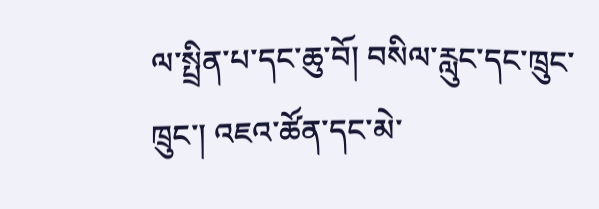ལ་སྤྲིན་པ་དང་ཆུ་བོ། བསིལ་རླུང་དང་ཁྲུང་ཁྲུང་། འཇའ་ཚོན་དང་མེ་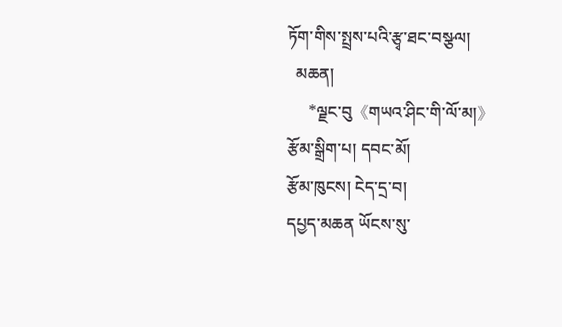ཏོག་གིས་སྤྲས་པའི་རྩྭ་ཐང་བསྩལ།
  མཆན།
     *ལྗང་བུ《གཡའ་ཤིང་གི་ལོ་མ།》
རྩོམ་སྒྲིག་པ། དབང་མོ།
རྩོམ་ཁུངས། ངེད་དྲ་བ།
དཔྱད་མཆན ཡོངས་སུ་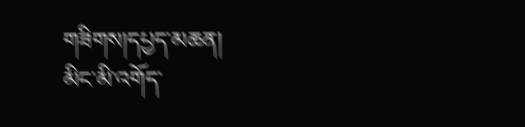གཟིགས།དཔྱད་མཆན།
མིང་མི་འགོད་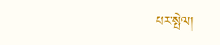པར་སྤེལ།